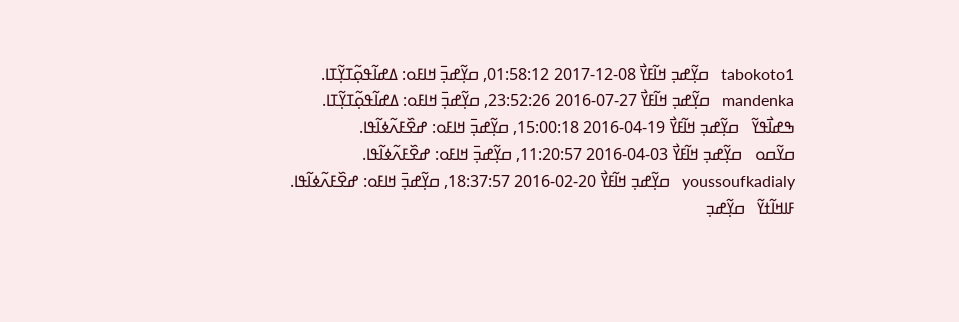tabokoto1   ߛߌ߲߬ߝߏ߲ ߞߊ߬ߓߌ߯ 2017-12-08 01:58:12, ߛߌ߲߬ߝߏ߲߫ ߞߊߓߋ: ߡߝߊ߬ߟߋ߲߬ߠߌ߲߬ߠߊ.
mandenka   ߛߌ߲߬ߝߏ߲ ߞߊ߬ߓߌ߯ 2016-07-27 23:52:26, ߛߌ߲߬ߝߏ߲߫ ߞߊߓߋ: ߡߝߊ߬ߟߋ߲߬ߠߌ߲߬ߠߊ.
ߒߝߊ߯ߟߌ߬   ߛߌ߲߬ߝߏ߲ ߞߊ߬ߓߌ߯ 2016-04-19 15:00:18, ߛߌ߲߬ߝߏ߲߫ ߞߊߓߋ: ߝߐ߰ߓߍ߬ߦߊ߬ߟߊ.
ߛߌ߬ߛߋ   ߛߌ߲߬ߝߏ߲ ߞߊ߬ߓߌ߯ 2016-04-03 11:20:57, ߛߌ߲߬ߝߏ߲߫ ߞߊߓߋ: ߝߐ߰ߓߍ߬ߦߊ߬ߟߊ.
youssoufkadialy   ߛߌ߲߬ߝߏ߲ ߞߊ߬ߓߌ߯ 2016-02-20 18:37:57, ߛߌ߲߬ߝߏ߲߫ ߞߊߓߋ: ߝߐ߰ߓߍ߬ߦߊ߬ߟߊ.
ߓߊߞߊ߬ߙߌ߬   ߛߌ߲߬ߝߏ߲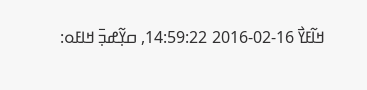ߞߊ߬ߓߌ߯ 2016-02-16 14:59:22, ߛߌ߲߬ߝߏ߲߫ ߞߊߓߋ: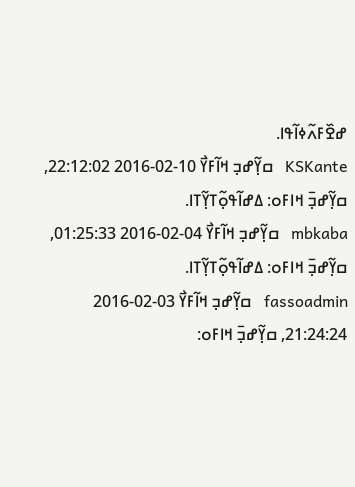ߝߐ߰ߓߍ߬ߦߊ߬ߟߊ.
KSKante   ߛߌ߲߬ߝߏ߲ ߞߊ߬ߓߌ߯ 2016-02-10 22:12:02, ߛߌ߲߬ߝߏ߲߫ ߞߊߓߋ: ߡߝߊ߬ߟߋ߲߬ߠߌ߲߬ߠߊ.
mbkaba   ߛߌ߲߬ߝߏ߲ ߞߊ߬ߓߌ߯ 2016-02-04 01:25:33, ߛߌ߲߬ߝߏ߲߫ ߞߊߓߋ: ߡߝߊ߬ߟߋ߲߬ߠߌ߲߬ߠߊ.
fassoadmin   ߛߌ߲߬ߝߏ߲ ߞߊ߬ߓߌ߯ 2016-02-03 21:24:24, ߛߌ߲߬ߝߏ߲߫ ߞߊߓߋ: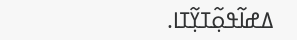ߡߝߊ߬ߟߋ߲߬ߠߌ߲߬ߠߊ.